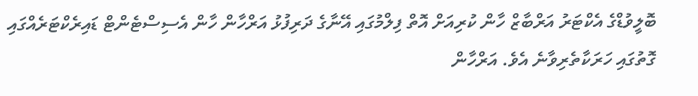ބޮލީވުޑްގެ އެކްޓަރު އަރްބާޒް ހާން ކުރިއަށް އޮތް ފިލްމުގައި އޭނާގެ ދަރިފުޅު އަރްހާން ހާން އެސިސްޓެންޓް ޑައިރެކްޓަރެއްގައި ގޮތުގައި ހަރަކާތެރިވާނެ އެވެ. އަރްހާން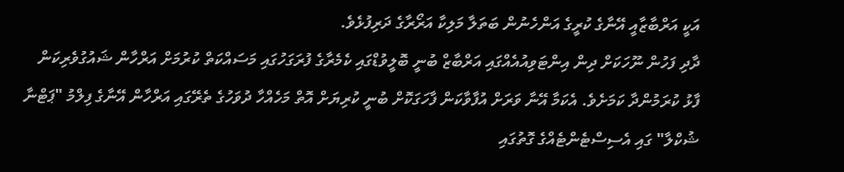އަކީ އަރްބާޒާއީ އޭނާގެ ކުރީގެ އަންހެނުން ބަތަލާ މަލިކާ އަރޯރާގެ ދަރިފުޅެވެ.
ދާދި ފަހުން ނޫހަކަށް ދިން އިންޓަވިއުއެއްގައި އަރްބާޒް ބުނީ ބޮލީވުޑްގައި ކެމެރާގެ ފުރަގަހުގައި މަސައްކަތް ކުރުމަށް އަރްހާން ޝައުގުވެރިކަން ފާޅު ކުރަމުންދާ ކަމަށެވެ. އެކަމާ އޭނާ ވަރަށް އުފާވާކަން ފާހަގަކޮށް ބުނީ ކުރިޔަށް އޮތް މަހެއްހާ ދުވަހުގެ ތެރޭގައި އަރްހާން އޭނާގެ ފިލްމު "ޕަޓްނާ ޝުކްލާ" ގައި އެސިސްޓެންޓެއްގެ ގޮތުގައި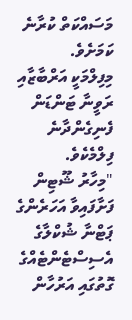މަސައްކަތް ކުރާނެ ކަމަށެވެ.
މިފިލްމަކީ އަރްބާޒާއި ރަވީނާ ޓަންޑަން ފެނިގެންދާނެ ފިލްމެކެވެ.
"މިހާރު ޝޫޓިން ފަށާފައިވާ އަހަރެންގެ ޕަޓްނާ ޝުކްލާގެ އެސިސްޓެންޓެއްގެ ގޮތުގައި އަރުހާން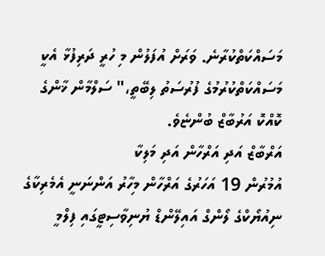މަސައްކަތްކުރާނެ. ވަރަށް އުފަލުން މި ހުރީ ދަރިފުޅާ އެކީ މަސައްކަތްކުރުމުގެ ފުރުސަތު ލިބޭތީ،" ސަލްމާން ޚާންގެ ކޮއްކޮ އަރުބާޒް ބުންޏެވެ.
އަރްބާޒް އަދި އަރްހާން އަދި މަލިކާ
އުމުރުން 19 އަހަރުގެ އަރްހާން މިހާރު އަންނަނީ އެމެރިކާގެ ނިއުޔޯކްގެ ލޯންގް އައިލޭންޑް ޔުނިވާސިޓީގައި ފިލްމީ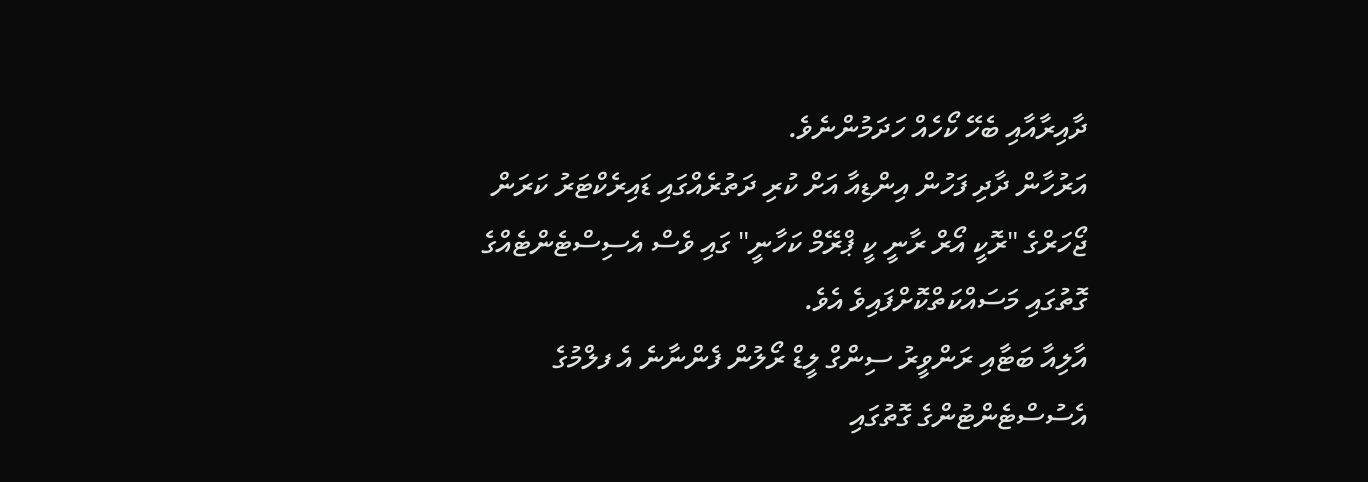ދާއިރާއާއި ބެހޭ ކޯހެއް ހަދަމުންނެވެ.
އަރުހާން ދާދި ފަހުން އިންޑިއާ އަށް ކުރި ދަތުރެއްގައި ޑައިރެކްޓަރު ކަރަން ޖޯހަރްގެ "ރޮކީ އޯރް ރާނީ ކީ ޕްރޭމް ކަހާނީ" ގައި ވެސް އެސިސްޓެންޓެއްގެ ގޮތުގައި މަސައްކަތްކޮށްފައިވެ އެވެ.
އާލިއާ ބަޓާއި ރަންވީރު ސިންގް ލީޑް ރޯލުން ފެންނާނެ އެ ފލްމުގެ އެސުސްޓެންޓުންގެ ގޮތުގައި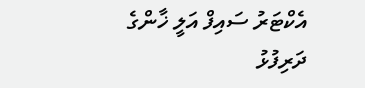އެކްޓަރު ސައިފް އަލީ ޚާންގެ ދަރިފުޅު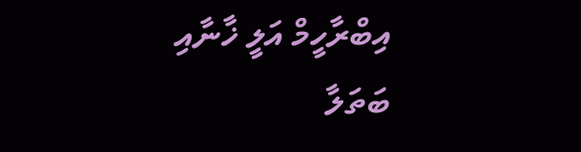އިބްރާހީމް އަލީ ޚާނާއި ބަތަލާ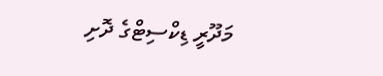މަދޫރީ ޑިކްސިޓްގެ ދޮށި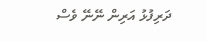ދަރިފުޅު އަރިން ނޭނޭ ވެސް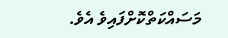މަސައްކަތްކޮށްފައިވެ އެވެ.